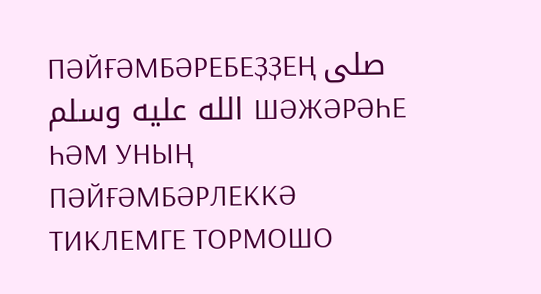ПӘЙҒӘМБӘРЕБЕҘҘЕҢ صلى الله عليه وسلم ШӘЖӘРӘҺЕ ҺӘМ УНЫҢ ПӘЙҒӘМБӘРЛЕККӘ ТИКЛЕМГЕ ТОРМОШО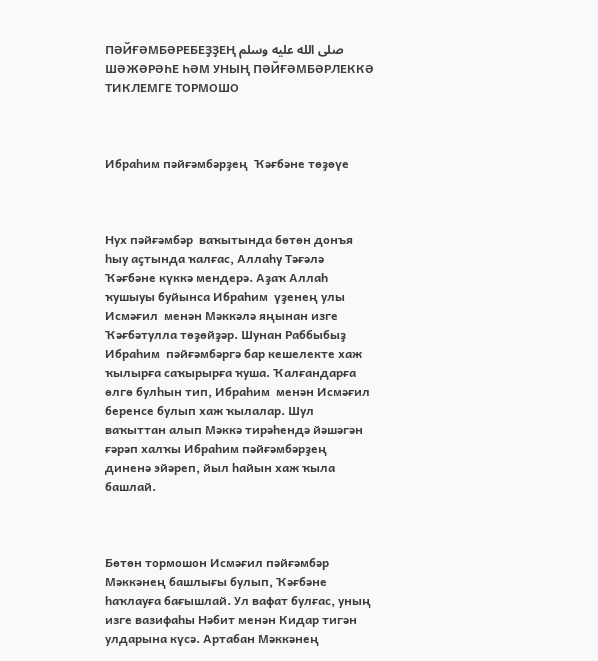ПӘЙҒӘМБӘРЕБЕҘҘЕҢ صلى الله عليه وسلم ШӘЖӘРӘҺЕ ҺӘМ УНЫҢ ПӘЙҒӘМБӘРЛЕККӘ ТИКЛЕМГЕ ТОРМОШО



Ибраһим пәйғәмбәрҙең  Ҡәғбәне төҙөүе



Нух пәйғәмбәр  ваҡытында бөтөн донъя һыу аҫтында ҡалғас, Аллаһу Тәғәлә Ҡәғбәне күккә мендерә. Аҙаҡ Аллаһ ҡушыуы буйынса Ибраһим  үҙенең улы Исмәғил  менән Мәккәлә яңынан изге Ҡәғбәтулла төҙөйҙәр. Шунан Раббыбыҙ Ибраһим  пәйғәмбәргә бар кешелекте хаж ҡылырға саҡырырға ҡуша. Ҡалғандарға өлгө булһын тип, Ибраһим  менән Исмәғил  беренсе булып хаж ҡылалар. Шул ваҡыттан алып Мәккә тирәһендә йәшәгән ғәрәп халҡы Ибраһим пәйғәмбәрҙең  диненә эйәреп, йыл һайын хаж ҡыла башлай.



Бөтөн тормошон Исмәғил пәйғәмбәр  Мәккәнең башлығы булып, Ҡәғбәне һаҡлауға бағышлай. Ул вафат булғас, уның изге вазифаһы Нәбит менән Кидар тигән улдарына күсә. Артабан Мәккәнең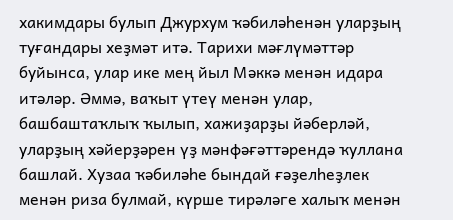хакимдары булып Джурхум ҡәбиләһенән уларҙың туғандары хеҙмәт итә. Тарихи мәғлүмәттәр буйынса, улар ике мең йыл Мәккә менән идара итәләр. Әммә, ваҡыт үтеү менән улар, башбаштаҡлыҡ ҡылып, хажиҙарҙы йәберләй, уларҙың хәйерҙәрен үҙ мәнфәғәттәрендә ҡуллана башлай. Хузаа ҡәбиләһе бындай ғәҙелһеҙлек менән риза булмай, күрше тирәләге халыҡ менән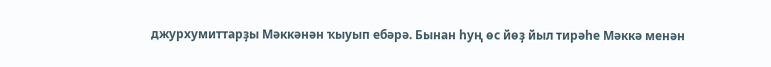джурхумиттарҙы Мәккәнән ҡыуып ебәрә. Бынан һуң өс йөҙ йыл тирәһе Мәккә менән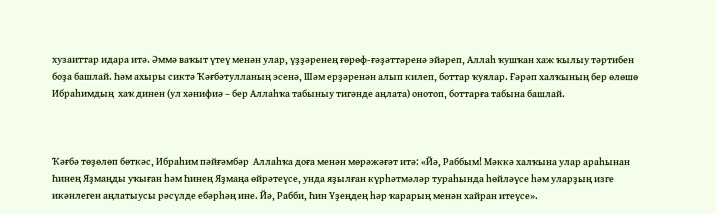хузаиттар идара итә. Әммә ваҡыт үтеү менән улар, үҙҙәренең ғөрөф-ғәҙәттәренә эйәреп, Аллаһ ҡушҡан хаж ҡылыу тәртибен боҙа башлай. Һәм ахыры сиктә Ҡәғбәтулланың эсенә, Шәм ерҙәренән алып килеп, боттар ҡуялар. Ғәрәп халҡының бер өлөшө Ибраһимдың  хаҡ динен (ул хәнифиә – бер Аллаһҡа табыныу тигәнде аңлата) онотоп, боттарға табына башлай.



Ҡәғбә төҙөлөп бөткәс, Ибраһим пәйғәмбәр  Аллаһҡа доға менән мөрәжәғәт итә: «Йә, Раббым! Мәккә халҡына улар араһынан Һинең Яҙмаңды уҡыған һәм Һинең Яҙмаңа өйрәтеүсе, унда яҙылған күрһәтмәләр тураһында һөйләүсе һәм уларҙың изге икәнлеген аңлатыусы рәсүлде ебәрһәң ине. Йә, Рабби, Һин Үҙеңдең һәр ҡарарың менән хайран итеүсе».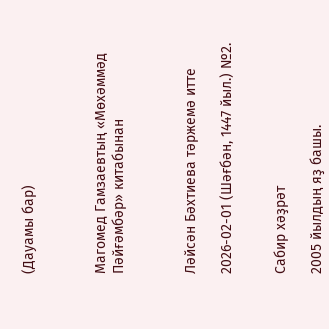(Дауамы бар)



Магомед Гамзаевтың «Мөхәммәд Пәйғәмбәр» китабынан



Ләйсән Бәхтиева тәржемә итте

2026-02-01 (Шәғбән, 1447 йыл.) №2.


Сабир хәҙрәт

2005 йылдың яҙ башы.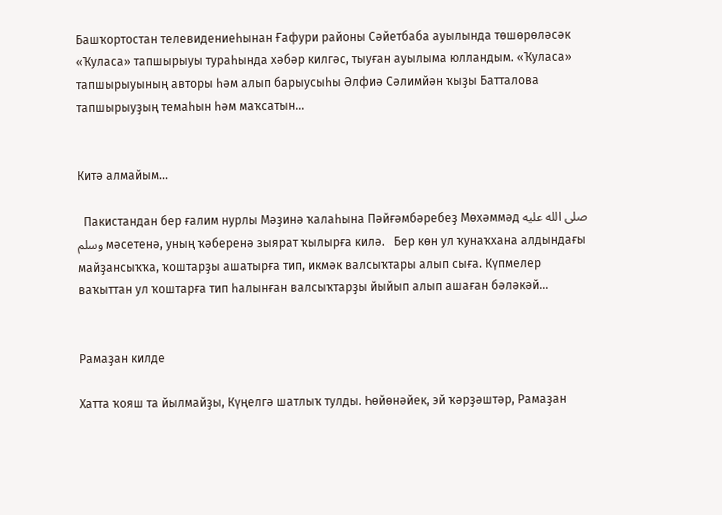Башҡортостан телевидениеһынан Ғафури районы Сәйетбаба ауылында төшөрөләсәк «Ҡуласа» тапшырыуы тураһында хәбәр килгәс, тыуған ауылыма юлландым. «Ҡуласа» тапшырыуының авторы һәм алып барыусыһы Әлфиә Сәлимйән ҡыҙы Батталова тапшырыуҙың темаһын һәм маҡсатын...


Китә алмайым...

  Пакистандан бер ғалим нурлы Мәҙинә ҡалаһына Пәйғәмбәребеҙ Мөхәммәд صلى الله عليه وسلم мәсетенә, уның ҡәберенә зыярат ҡылырға килә.   Бер көн ул ҡунаҡхана алдындағы майҙансыҡҡа, ҡоштарҙы ашатырға тип, икмәк валсыҡтары алып сыға. Күпмелер ваҡыттан ул ҡоштарға тип һалынған валсыҡтарҙы йыйып алып ашаған бәләкәй...


Рамаҙан килде

Хатта ҡояш та йылмайҙы, Күңелгә шатлыҡ тулды. Һөйөнәйек, эй ҡәрҙәштәр, Рамаҙан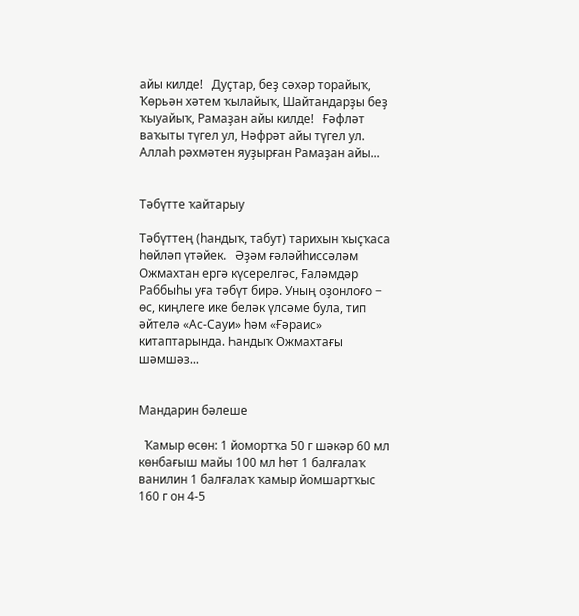айы килде!   Дуҫтар, беҙ сәхәр торайыҡ, Ҡөрьән хәтем ҡылайыҡ, Шайтандарҙы беҙ ҡыуайыҡ, Рамаҙан айы килде!   Ғәфләт ваҡыты түгел ул, Нәфрәт айы түгел ул. Аллаһ рәхмәтен яуҙырған Рамаҙан айы...


Тәбүтте ҡайтарыу

Тәбүттең (һандыҡ, табут) тарихын ҡыҫҡаса һөйләп үтәйек.   Әҙәм ғәләйһиссәләм Ожмахтан ергә күсерелгәс, Ғаләмдәр Раббыһы уға тәбүт бирә. Уның оҙонлоғо − өс, киңлеге ике беләк үлсәме була, тип әйтелә «Ас-Сауи» һәм «Ғәраис» китаптарында. Һандыҡ Ожмахтағы шәмшәз...


Мандарин бәлеше

  Ҡамыр өсөн: 1 йомортҡа 50 г шәкәр 60 мл көнбағыш майы 100 мл һөт 1 балғалаҡ ванилин 1 балғалаҡ ҡамыр йомшартҡыс 160 г он 4-5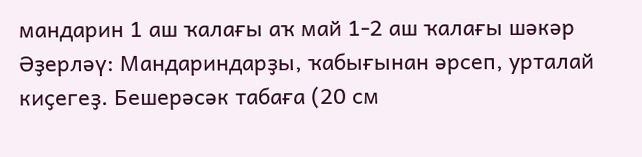мандарин 1 аш ҡалағы аҡ май 1-2 аш ҡалағы шәкәр   Әҙерләү: Мандариндарҙы, ҡабығынан әрсеп, урталай киҫегеҙ. Бешерәсәк табаға (20 см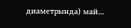диаметрында) май...